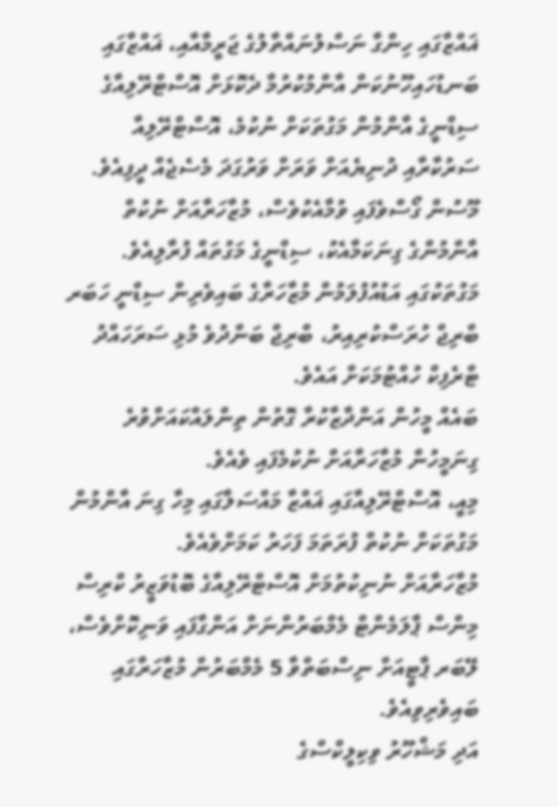ޣައްޒާގައި ހިންގާ ނަސްލުނައްތާލުގެ ޖަރީމާއާއި، ޣައްޒާގައި ބަނޑުހައިހޫނުކަން އާންމުކުރުމާ ދެކޮޅަށް އޮސްޓްރޭލިއާގެ ސިޑްނީގެ އާންމުން މަގުތަކަށް ނުކުމެ، އޮސްޓްރޭލިއާ ސަރުކާރާއި ދުނިޔެއަށް ވަރަށް ވަރުގަދަ މެސެޖެއް ދީފިއެވެ.
މޫސުން ގޯސްވެފައި ވުމާއެކުވެސް، މުޒާހަރާއަށް ނުކުތް އާންމުންގެ ގިނަކަމާއެކު، ސިޑްނީގެ މަގުތައް ފުރާލިއެވެ.
މަގުތަކުގައި އަޑުއުފުލަމުން މުޒާހަރާގެ ބައިވެރިން ސިޑްނީ ހަބަރ ބްރިޖް ހުރަސްކުރިއިރު، ބްރިޖް ބަންދުވެ މުޅި ސަރަހައްދު ޓްރެފިކް ހުއްޓުމަކަށް އައެވެ.
ބައެއް މީހުން އަންދާޒާކުރާ ގޮތުން ތިންލައްކައަށްވުރެ ގިނަމީހުން މުޒާހަރާއަށް ނުކުމެފައި ވެއެވެ.
މިއީ، އޮސްޓްރޭލިއާގައި ޣައްޒާ މައްސަލާގައި މިހާ ގިނަ އާންމުން މަގުތަކަށް ނުކުތް ފުރަތަމަ ފަހަރު ކަމަށްވެއެވެ.
މުޒާހަރާއަށް ނުނިކުތުމަށް އޮސްޓްރޭލިއާގެ ބޮޑުވަޒީރު ކްރިސް މިންސް ޕާލަމެންޓް މެމްބަރުންނަށް އަންގާފައި ވަނިކޮށްވެސް، ލޭބަރ ޕާޓީއަށް ނިސްބަތްވާ 5 މެމްބަރުން މުޒާހަރާގައި ބައިވެރިވިއެވެ.
އަދި މަޝްހޫރު ވިކިލީކްސްގެ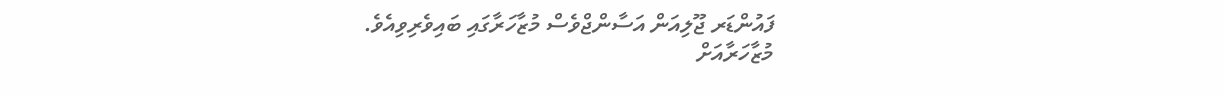ފައުންޑަރ ޖޫލިއަން އަސާންޖްވެސް މުޒާހަރާގައި ބައިވެރިވިއެވެ.
މުޒާހަރާއަށް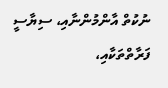ނުކުތް އާންމުންނާއި، ސިޔާސީ ފަރާތްތަކާއި،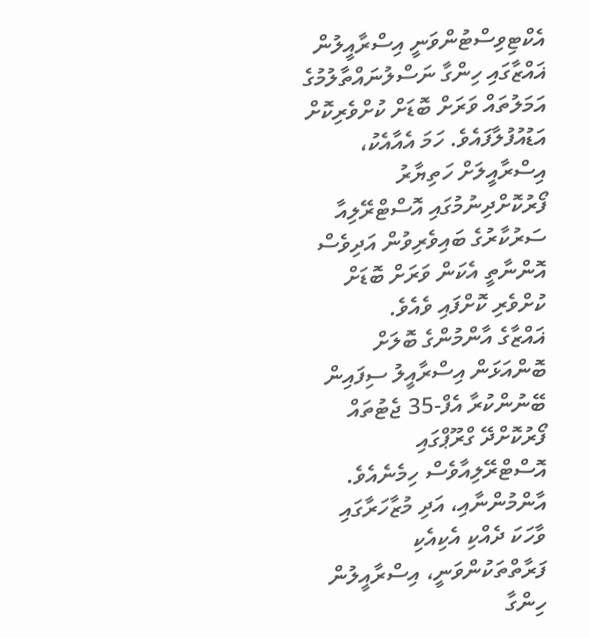އެކްޓިވިސްޓުންވަނީ އިސްރާއީލުން ޣައްޒާގައި ހިންގާ ނަސްލުނައްތާލުމުގެ އަމަލުތައް ވަރަށް ބޮޑަށް ކުށްވެރިކޮށް އަޑުއުފުލާފައެވެ. ހަމަ އެއާއެކު، އިސްރާއީލަށް ހަތިޔާރު ފޯރުކޮށްދިނުމުގައި އޮސްޓްރޭލިއާ ސަރުކާރުގެ ބައިވެރިވުން އަދިވެސް އޮންނާތީ އެކަން ވަރަށް ބޮޑަށް ކުށްވެރި ކޮށްފައި ވެއެވެ.
ޣައްޒާގެ އާންމުންގެ ބޮލަށް ބޮންއަޅަން އިސްރާއީލު ސިފައިން ބޭނުންކުރާ އެފް-35 ޖެޓުތައް ފޯރުކޮށްދޭ ގްރޫޕްގައި އޮސްޓްރޭލިއާވެސް ހިމެނެއެވެ.
އާންމުންނާއި، އަދި މުޒާހަރާގައި ވާހަކަ ދެއްކި އެކިއެކި ފަރާތްތަކުންވަނީ، އިސްރާއީލުން ހިންގާ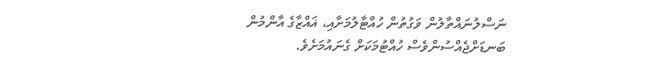ނަސްލުނައްތާލުން ވަގުތުން ހުއްޓާލުމަށާއި، ޣައްޒާގެ އާންމުން ބަނޑަށްޖެއްސުންވެސް ހުއްޓުމަކަށް ގެނައުމަށެވެ.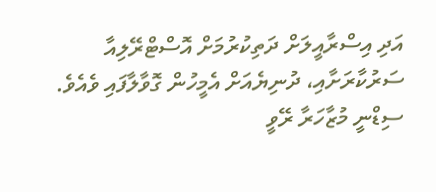އަދި އިސްރާއީލަށް ދަތިކުރުމަށް އޮސްޓްރޭލިއާ ސަރުކާރަށާއި، ދުނިޔެއަށް އެމީހުން ގޮވާލާފައި ވެއެވެ.
ސިޑްނީ މުޒާހަރާ ރޭވީ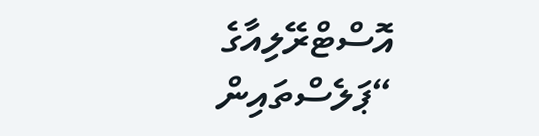އޮސްޓްރޭލިއާގެ “ޕަލެސްތައިން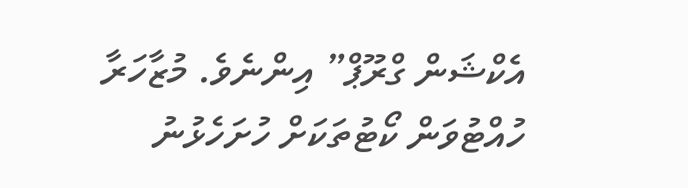އެކްޝަން ގްރޫޕް” އިންނެވެ. މުޒާހަރާ ހުއްޓުވަން ކޯޓުތަކަށް ހުށަހެޅުނު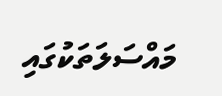މައްސަލަތަކުގައި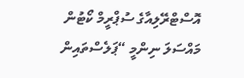އޮސްޓްރޭލިއާގެ ސުޕްރީމް ކޯޓުން މައްސަލަ ނިންމީ “ޕަލެސްތައިން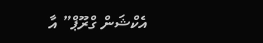އެކްޝަން ގްރޫޕް” އާ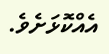އެއްކޮޅަށެވެ.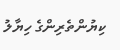ކިޔުންތެރިންގެ ހިޔާލު